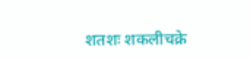शतशः शकलीचक्रे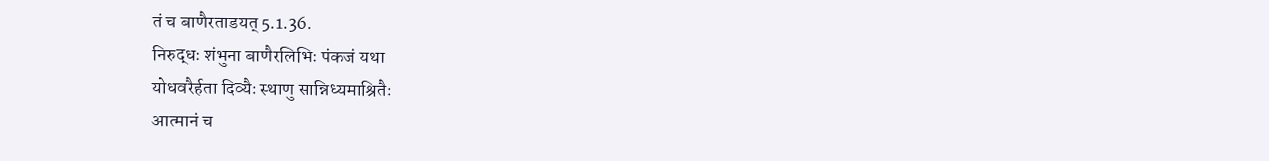तं च बाणैरताडयत् 5.1.36.
निरुद्धः शंभुना बाणैरलिभिः पंकजं यथा
योधवरैर्हता दिव्यैः स्थाणु सान्निध्यमाश्रितैः
आत्मानं च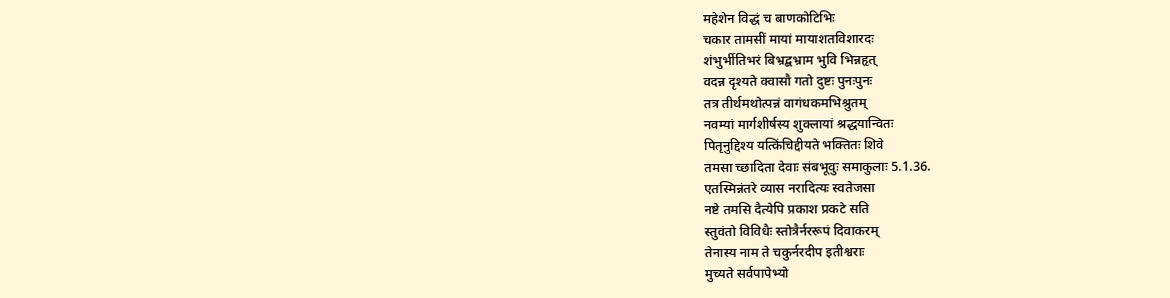महेशेन विद्धं च बाणकोटिभिः
चकार तामसीं मायां मायाशतविशारदः
शंभुर्भीतिभरं बिभ्रद्बभ्राम भुवि भिन्नहृत्
वदन्न दृश्यते क्वासौ गतो दुष्टः पुनःपुनः
तत्र तीर्थमथोत्पन्नं वागंधकमभिश्रुतम्
नवम्यां मार्गशीर्षस्य शुक्लायां श्रद्धयान्वितः
पितृनुद्दिश्य यत्किंचिद्दीयते भक्तितः शिवे
तमसा च्छादिता देवाः संबभूवुः समाकुलाः 5.1.36.
एतस्मिन्नंतरे व्यास नरादित्यः स्वतेजसा
नष्टे तमसि दैत्येपि प्रकाश प्रकटे सति
स्तुवंतो विविधैः स्तोत्रैर्नररूपं दिवाकरम्
तेनास्य नाम ते चकुर्नरदीप इतीश्वराः
मुच्यते सर्वपापेभ्यो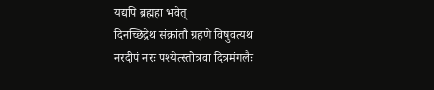यद्यपि ब्रह्महा भवेत्
दिनच्छिद्रेथ संक्रांतौ ग्रहणे विषुवत्यथ
नरदीपं नरः पश्येत्स्तोत्रवा दित्रमंगलैः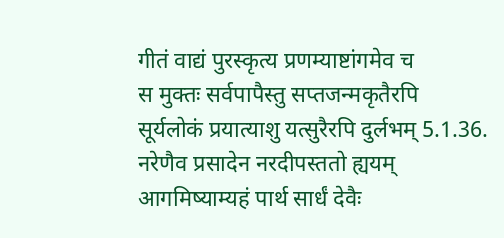गीतं वाद्यं पुरस्कृत्य प्रणम्याष्टांगमेव च
स मुक्तः सर्वपापैस्तु सप्तजन्मकृतैरपि
सूर्यलोकं प्रयात्याशु यत्सुरैरपि दुर्लभम् 5.1.36.
नरेणैव प्रसादेन नरदीपस्ततो ह्ययम्
आगमिष्याम्यहं पार्थ सार्धं देवैः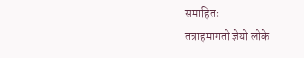समाहितः
तत्राहमागतो ज्ञेयो लोके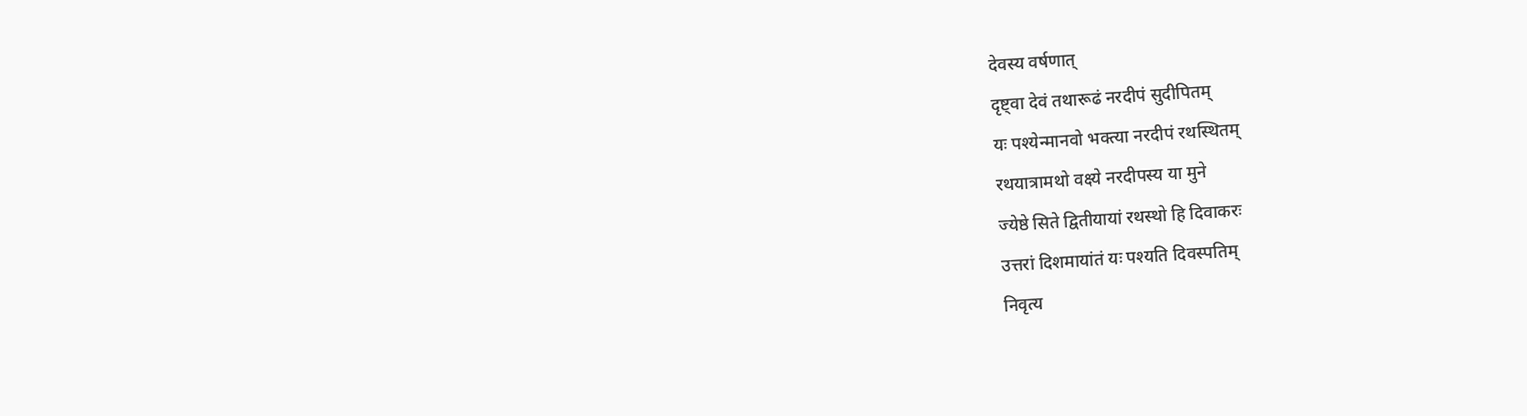देवस्य वर्षणात्
दृष्ट्वा देवं तथारूढं नरदीपं सुदीपितम्
यः पश्येन्मानवो भक्त्या नरदीपं रथस्थितम्
रथयात्रामथो वक्ष्ये नरदीपस्य या मुने
ज्येष्ठे सिते द्वितीयायां रथस्थो हि दिवाकरः
उत्तरां दिशमायांतं यः पश्यति दिवस्पतिम्
निवृत्य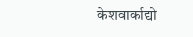केशवार्काद्यो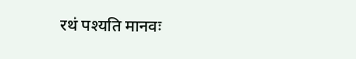रथं पश्यति मानवः